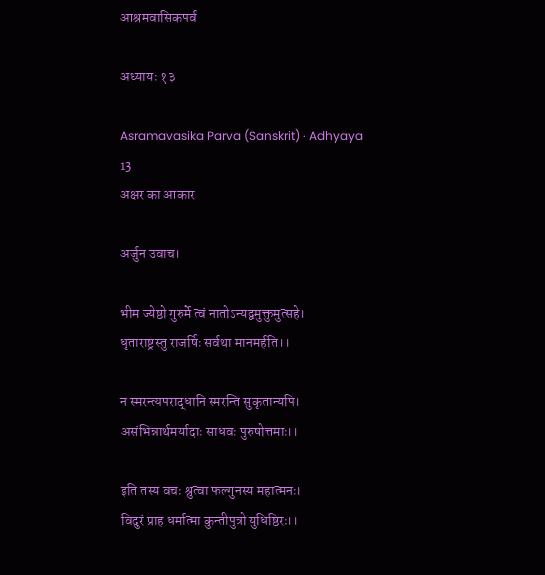आश्रमवासिकपर्व

अध्यायः १३

Asramavasika Parva (Sanskrit) · Adhyaya 13
अक्षर का आकार

अर्जुन उवाच।

भीम ज्येष्ठो गुरुर्मे त्वं नातोऽन्यद्वमुक्तुमुत्सहे।
धृताराष्ट्रस्तु राजर्षिः सर्वथा मानमर्हति।।

न स्मरन्त्यपराद्धानि स्मरन्ति सुकृतान्यपि।
असंभिन्नार्थमर्यादाः साधवः पुरुषोत्तमाः।।

इति तस्य वचः श्रुत्वा फल्गुनस्य महात्मनः।
विदुरं प्राह धर्मात्मा कुन्तीपुत्रो युधिष्ठिरः।।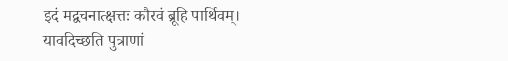इदं मद्वचनात्क्षत्तः कौरवं ब्रूहि पार्थिवम्।
यावदिच्छति पुत्राणां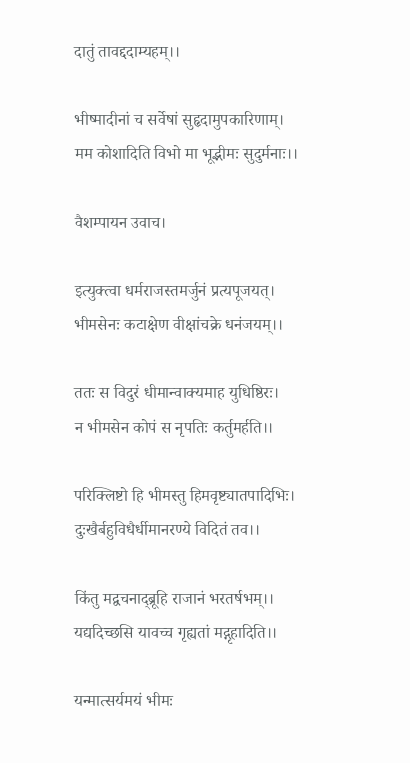दातुं तावद्ददाम्यहम्।।

भीष्मादीनां च सर्वेषां सुहृदामुपकारिणाम्।
मम कोशादिति विभो मा भूद्भीमः सुदुर्मनाः।।

वैशम्पायन उवाच।

इत्युक्त्वा धर्मराजस्तमर्जुनं प्रत्यपूजयत्।
भीमसेनः कटाक्षेण वीक्षांचक्रे धनंजयम्।।

ततः स विदुरं धीमान्वाक्यमाह युधिष्ठिरः।
न भीमसेन कोपं स नृपतिः कर्तुमर्हति।।

परिक्लिष्टो हि भीमस्तु हिमवृष्ट्यातपादिभिः।
दुःखैर्बहुविधैर्धीमानरण्ये विदितं तव।।

किंतु मद्वचनाद्ब्रूहि राजानं भरतर्षभम्।।
यद्यदिच्छसि यावच्च गृह्यतां मद्गृहादिति।।

यन्मात्सर्यमयं भीमः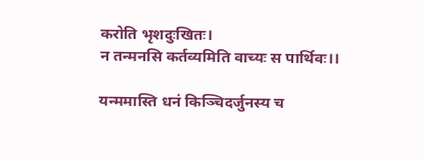करोति भृशदुःखितः।
न तन्मनसि कर्तव्यमिति वाच्यः स पार्थिवः।।

यन्ममास्ति धनं किञ्चिदर्जुनस्य च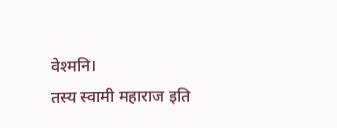वेश्मनि।
तस्य स्वामी महाराज इति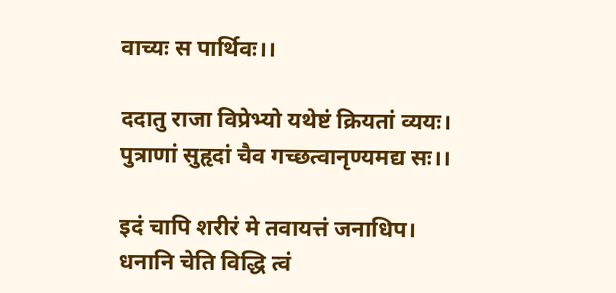वाच्यः स पार्थिवः।।

ददातु राजा विप्रेभ्यो यथेष्टं क्रियतां व्ययः।
पुत्राणां सुहृदां चैव गच्छत्वानृण्यमद्य सः।।

इदं चापि शरीरं मे तवायत्तं जनाधिप।
धनानि चेति विद्धि त्वं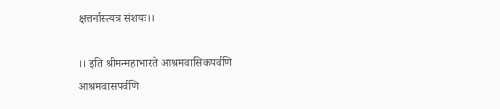क्षत्तर्नास्त्यत्र संशयः।।

।। इति श्रीमन्महाभारते आश्रमवासिकपर्वणि
आश्रमवासपर्वणि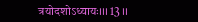त्रयोदशोऽध्यायः।।। 13 ।।